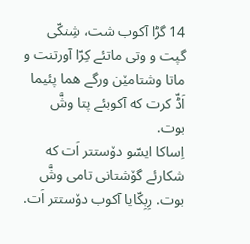14 گڑا آکوب شت، شِنکّی گپت و وتی ماتئے کِرّا آورتنت و ماتا وشتامێن ورگے هما پئیما اَڈّ کرت که آکوبئے پتا وشَّ بوت.
اِساکا ایسّو دۆستتر اَت که شکارئے گۆشتانی تامی وشَّ بوت. رِبِکّایا آکوب دۆستتر اَت.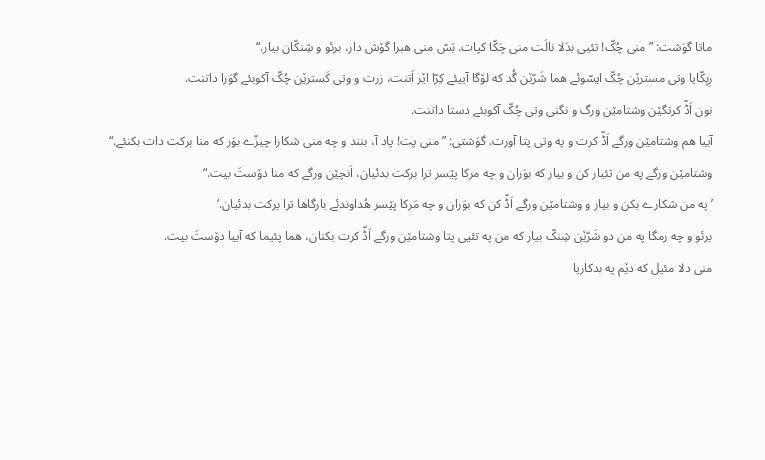ماتا گوَشت: ”منی چُکّ! تئیی بدَلا نالَت منی چَکّا کپات. بَسّ منی هبرا گۆش دار، برئو و شِنکّان بیار.“
رِبِکّایا وتی مسترێن چُکّ ایسّوئے هما شَرّێن گُد که لۆگا آییئے کِرّا اێر اَتنت، زرت و وتی کَسترێن چُکّ آکوبئے گوَرا داتنت.
نون اَڈّ کرتگێن وشتامێن ورگ و نگنی وتی چُکّ آکوبئے دستا داتنت.
آییا هم وشتامێن ورگے اَڈّ کرت و په وتی پتا آورت. گوَشتی: ”منی پت! پاد آ، بنند و چه منی شکارا چیزّے بوَر که منا برکت دات بکنئے.“
وشتامێن ورگے په من تئیار کن و بیار که بوَران و چه مرکا پێسر ترا برکت بدئیان، اَنچێن ورگے که منا دۆستَ بیت.“
’په من شکارے بکن و بیار و وشتامێن ورگے اَڈّ کن که بوَران و چه مَرکا پێسر هُداوندئے بارگاها ترا برکت بدئیان.‘
برئو و چه رمگا په من دو شَرّێن شِنکّ بیار که من په تئیی پتا وشتامێن ورگے اَڈّ کرت بکنان، هما پئیما که آییا دۆستَ بیت.
منی دلا مئیل که دێم په بدکاریا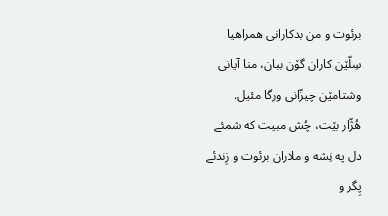برئوت و من بدکارانی همراهیا سِلّێن کاران گۆن ببان، منا آیانی وشتامێن چیزّانی ورگا مئیل.
هُژّار بێت، چُش مبیت که شمئے دل په نِشه و ملاران برئوت و زِندئے پِگر و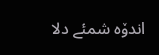اندۆه شمئے دلا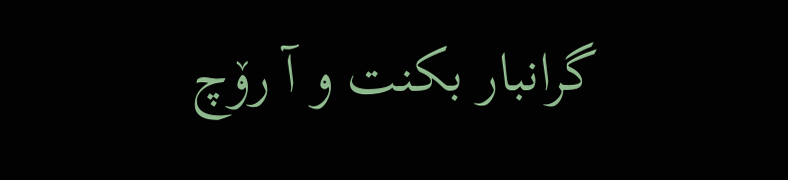گرانبار بکنت و آ رۆچ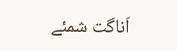اَناگت شمئے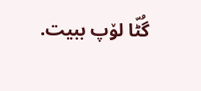گُٹّا لۆپ ببیت.